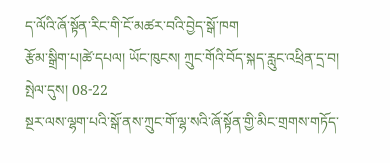ད་ལོའི་ཞོ་སྟོན་རིང་གི་ངོ་མཚར་བའི་བྱེད་སྒོ་ཁག
རྩོམ་སྒྲིག་པ།ཚེ་དཔལ། ཡོང་ཁུངས། ཀྲུང་གོའི་བོད་སྐད་རླུང་འཕྲིན་དྲ་བ། སྤེལ་དུས། 08-22
སྔར་ལས་ལྷག་པའི་སྒོ་ནས་ཀྲུང་གོ་ལྷ་སའི་ཞོ་སྟོན་གྱི་མིང་གྲགས་གཏོད་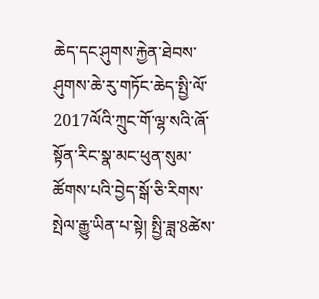ཆེད་དང་ཤུགས་རྐྱེན་ཐེབས་ཤུགས་ཆེ་རུ་གཏོང་ཆེད་སྤྱི་ལོ་2017ལོའི་ཀྲུང་གོ་ལྷ་སའི་ཞོ་སྟོན་རིང་སྣ་མང་ཕུན་སུམ་ཚོགས་པའི་བྱེད་སྒོ་ཅི་རིགས་སྤེལ་རྒྱུ་ཡིན་པ་སྟེ། སྤྱི་ཟླ་8ཚེས་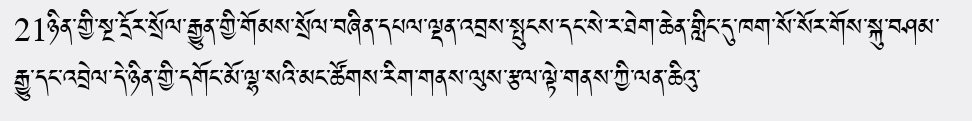21ཉིན་གྱི་སྔ་དྲོར་སྲོལ་རྒྱུན་གྱི་གོམས་སྲོལ་བཞིན་དཔལ་ལྡན་འབྲས་སྤུངས་དང་སེ་ར་ཐེག་ཆེན་གླིང་དུ་ཁག་སོ་སོར་གོས་སྐུ་བཤམ་རྒྱུ་དང་འབྲེལ་དེ་ཉིན་གྱི་དགོང་མོ་ལྷ་སའི་མང་ཚོགས་རིག་གནས་ལུས་རྩལ་ལྟེ་གནས་ཀྱི་ལན་ཆིའུ་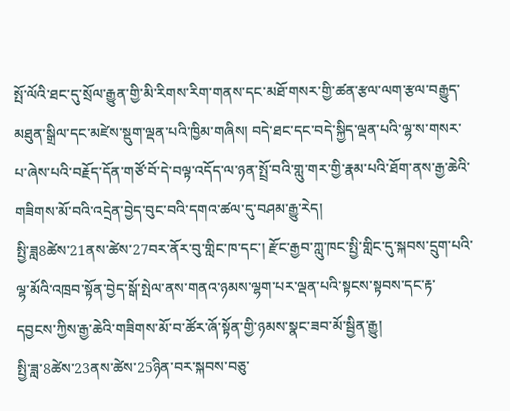སྤོ་ལོའི་ཐང་དུ་སྲོལ་རྒྱུན་གྱི་མི་རིགས་རིག་གནས་དང་མཐོ་གསར་གྱི་ཚན་རྩལ་ལག་རྩལ་བརྒྱུད་མཐུན་སྒྲིལ་དང་མཛེས་སྡུག་ལྡན་པའི་ཁྱིམ་གཞིས། བདེ་ཐང་དང་བདེ་སྐྱིད་ལྡན་པའི་ལྷ་ས་གསར་པ་ཞེས་པའི་བརྗོད་དོན་གཙོ་བོ་དེ་བལྟ་འདོད་ལ་ཉན་སྤྲོ་བའི་གླུ་གར་གྱི་རྣམ་པའི་ཐོག་ནས་རྒྱ་ཆེའི་གཟིགས་མོ་བའི་འདྲེན་བྱེད་བུང་བའི་དགའ་ཚལ་དུ་བཤམ་རྒྱུ་རེད།
སྤྱི་ཟླ8ཚེས་21ནས་ཚེས་27བར་ནོར་བུ་གླིང་ཁ་དང་། རྫོང་རྒྱབ་ཀླུ་ཁང་སྤྱི་གླིང་དུ་སྐབས་དྲུག་པའི་ལྷ་མོའི་འཁྲབ་སྟོན་བྱེད་སྒོ་སྤེལ་ནས་གནའ་ཉམས་ལྷག་པར་ལྡན་པའི་སྟངས་སྟབས་དང་རྟ་དབྱངས་ཀྱིས་རྒྱ་ཆེའི་གཟིགས་མོ་བ་ཚོར་ཞོ་སྟོན་གྱི་ཉམས་སྣང་ཟབ་མོ་སྦྱིན་རྒྱུ།
སྤྱི་ཟླ་8ཚེས་23ནས་ཚེས་25ཉིན་བར་སྐབས་བཅུ་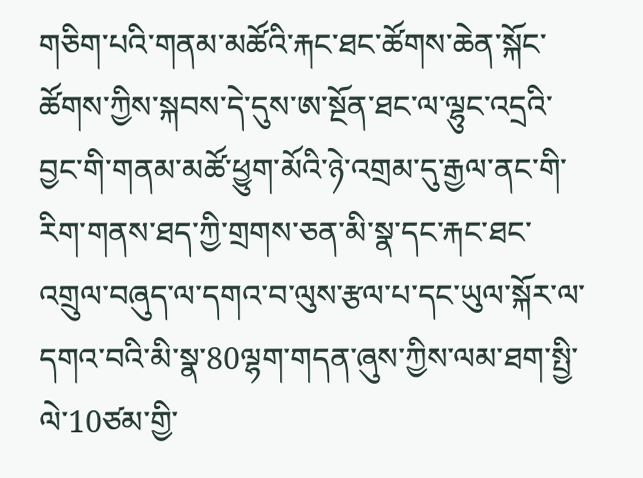གཅིག་པའི་གནམ་མཚོའི་རྐང་ཐང་ཚོགས་ཆེན་སྐོང་ཚོགས་ཀྱིས་སྐབས་དེ་དུས་ཨ་སྔོན་ཐང་ལ་ལྷུང་འདྲའི་བྱང་གི་གནམ་མཚོ་ཕྱུག་མོའི་ཉེ་འགྲམ་དུ་རྒྱལ་ནང་གི་རིག་གནས་ཐད་ཀྱི་གྲགས་ཅན་མི་སྣ་དང་རྐང་ཐང་འགྲུལ་བཞུད་ལ་དགའ་བ་ལུས་རྩལ་པ་དང་ཡུལ་སྐོར་ལ་དགའ་བའི་མི་སྣ་80ལྷག་གདན་ཞུས་ཀྱིས་ལམ་ཐག་སྤྱི་ལེ་10ཙམ་གྱི་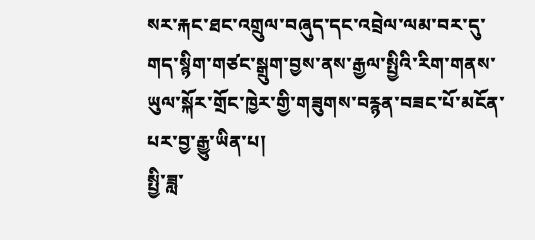སར་རྐང་ཐང་འགྲུལ་བཞུད་དང་འབྲེལ་ལམ་བར་དུ་གད་སྙིག་གཙང་སྒྲུག་བྱས་ནས་རྒྱལ་སྤྱིའི་རིག་གནས་ཡུལ་སྐོར་གྲོང་ཁྱེར་གྱི་གཟུགས་བརྙན་བཟང་པོ་མངོན་པར་བྱ་རྒྱུ་ཡིན་པ།
སྤྱི་ཟླ་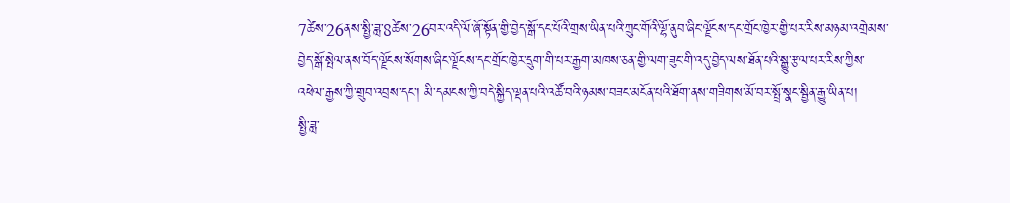7ཚེས་26ནས་སྤྱི་ཟླ་8ཚེས་26བར་འདི་ལོ་ཞོ་སྟོན་གྱི་བྱེད་སྒོ་དང་པོའི་གྲས་ཡིན་པའི་ཀྲུང་གོའི་ལྷོ་ནུབ་ཞིང་ལྗོངས་དང་གྲོང་ཁྱེར་གྱི་པར་རིས་མཉམ་འགྲེམས་བྱེད་སྒོ་སྤེལ་ནས་བོད་ལྗོངས་སོགས་ཞིང་ལྗོངས་དང་གྲོང་ཁྱེར་དྲུག་གི་པར་རྒྱག་མཁས་ཅན་གྱི་ལག་ཟུང་གི་འདུ་བྱེད་ལས་ཐོན་པའི་སྒྱུ་རྩལ་པར་རིས་ཀྱིས་འཕེལ་རྒྱས་ཀྱི་གྲུབ་འབྲས་དང་། མི་དམངས་ཀྱི་བདེ་སྐྱིད་ལྡན་པའི་འཚོ་བའི་ཉམས་བཟང་མངོན་པའི་ཐོག་ནས་གཟིགས་མོ་བར་སྤྲོ་སྣང་སྦྱིན་རྒྱུ་ཡིན་པ།
སྤྱི་ཟླ་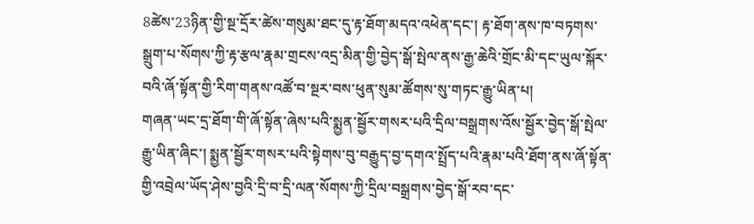8ཚེས་23ཉིན་གྱི་སྔ་དྲོར་ཚེས་གསུམ་ཐང་དུ་རྟ་ཐོག་མདའ་འཕེན་དང་། རྟ་ཐོག་ནས་ཁ་བཏགས་སྒྲུག་པ་སོགས་ཀྱི་རྟ་རྩལ་རྣམ་གྲངས་འདྲ་མིན་གྱི་བྱེད་སྒོ་སྤེལ་ནས་རྒྱ་ཆེའི་གྲོང་མི་དང་ཡུལ་སྐོར་བའི་ཞོ་སྟོན་གྱི་རིག་གནས་འཚོ་བ་སྔར་བས་ཕུན་སུམ་ཚོགས་སུ་གཏང་རྒྱུ་ཡིན་པ།
གཞན་ཡང་དྲ་ཐོག་གི་ཞོ་སྟོན་ཞེས་པའི་སྨྱན་སྦྱོར་གསར་པའི་དྲིལ་བསྒྲགས་འོས་སྦྱོར་བྱེད་སྒོ་སྤེལ་རྒྱུ་ཡིན་ཞིང་། སྨྱན་སྦྱོར་གསར་པའི་སྟེགས་བུ་བརྒྱུད་བྱ་དགའ་སྤྲོད་པའི་རྣམ་པའི་ཐོག་ནས་ཞོ་སྟོན་གྱི་འབྲེལ་ཡོད་ཤེས་བྱའི་དྲི་བ་དྲི་ལན་སོགས་ཀྱི་དྲིལ་བསྒྲགས་བྱེད་སྒོ་རབ་དང་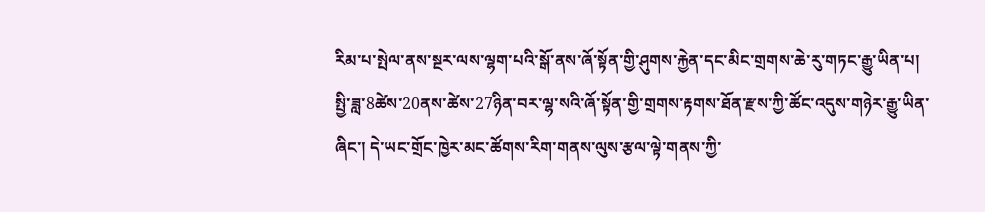རིམ་པ་སྤེལ་ནས་སྔར་ལས་ལྷག་པའི་སྒོ་ནས་ཞོ་སྟོན་གྱི་ཤུགས་རྐྱེན་དང་མིང་གྲགས་ཆེ་རུ་གཏང་རྒྱུ་ཡིན་པ།
སྤྱི་ཟླ་8ཚེས་20ནས་ཚེས་27ཉིན་བར་ལྷ་སའི་ཞོ་སྟོན་གྱི་གྲགས་རྟགས་ཐོན་རྫས་ཀྱི་ཚོང་འདུས་གཉེར་རྒྱུ་ཡིན་ཞིང་། དེ་ཡང་གྲོང་ཁྱེར་མང་ཚོགས་རིག་གནས་ལུས་རྩལ་ལྟེ་གནས་ཀྱི་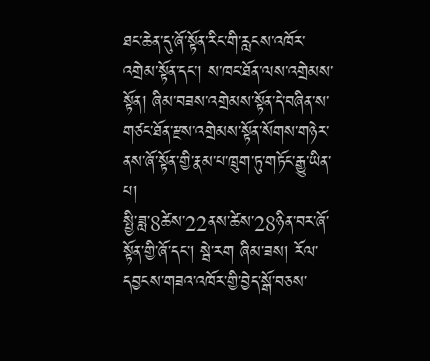ཐང་ཆེན་དུ་ཞོ་སྟོན་རིང་གི་རླངས་འཁོར་འགྲེམ་སྟོན་དང་། ས་ཁང་ཐོན་ལས་འགྲེམས་སྟོན། ཞིམ་བཟས་འགྲེམས་སྟོན་དེ་བཞིན་ས་གཙང་ཐོན་རྫས་འགྲེམས་སྟོན་སོགས་གཉེར་ནས་ཞོ་སྟོན་གྱི་རྣམ་པ་ཁྲུག་ཏུ་གཏོང་རྒྱུ་ཡིན་པ།
སྤྱི་ཟླ་8ཚེས་22ནས་ཚེས་28ཉིན་བར་ཞོ་སྟོན་གྱི་ཞོ་དང་། སྦེ་རག ཞིམ་ཟས། རོལ་དབྱངས་གཟའ་འཁོར་གྱི་བྱེད་སྒོ་བཅས་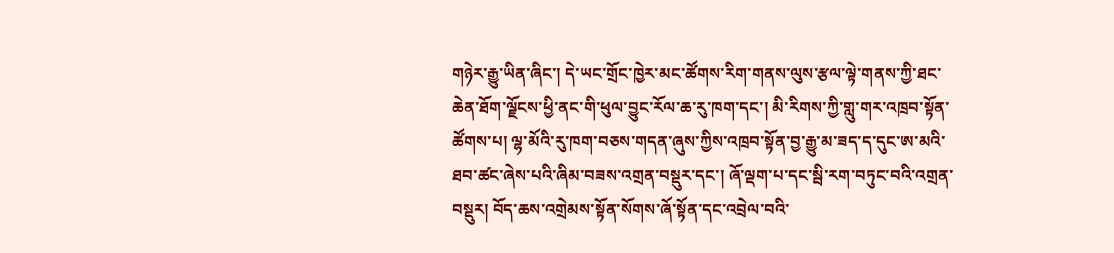གཉེར་རྒྱུ་ཡིན་ཞིང་། དེ་ཡང་གྲོང་ཁྱེར་མང་ཚོགས་རིག་གནས་ལུས་རྩལ་ལྟེ་གནས་ཀྱི་ཐང་ཆེན་ཐོག་ལྗོངས་ཕྱི་ནང་གི་ཕུལ་བྱུང་རོལ་ཆ་རུ་ཁག་དང་། མི་རིགས་ཀྱི་གླུ་གར་འཁྲབ་སྟོན་ཚོགས་པ། ལྷ་མོའི་རུ་ཁག་བཅས་གདན་ཞུས་ཀྱིས་འཁྲབ་སྟོན་བྱ་རྒྱུ་མ་ཟད་ད་དུང་ཨ་མའི་ཐབ་ཚང་ཞེས་པའི་ཞིམ་བཟས་འགྲན་བསྡུར་དང་། ཞོ་ལྡག་པ་དང་སྦི་རག་བཏུང་བའི་འགྲན་བསྡུར། བོད་ཆས་འགྲེམས་སྟོན་སོགས་ཞོ་སྟོན་དང་འབྲེལ་བའི་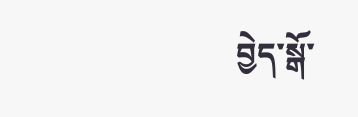བྱེད་སྒོ་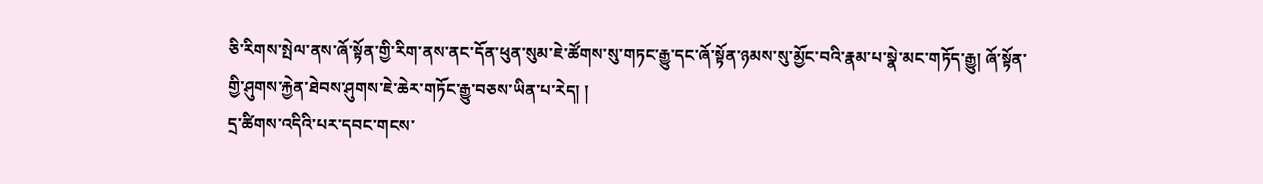ཅི་རིགས་སྤེལ་ནས་ཞོ་སྟོན་གྱི་རིག་ནས་ནང་དོན་ཕུན་སུམ་ཇེ་ཚོགས་སུ་གཏང་རྒྱུ་དང་ཞོ་སྟོན་ཉམས་སུ་མྱོང་བའི་རྣམ་པ་སྣེ་མང་གཏོད་རྒྱུ། ཞོ་སྟོན་གྱི་ཤུགས་རྐྱེན་ཐེབས་ཤུགས་ཇེ་ཆེར་གཏོང་རྒྱུ་བཅས་ཡིན་པ་རེད། །
དྲ་ཚིགས་འདིའི་པར་དབང་གངས་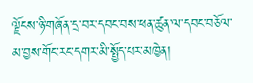ལྗོངས་ཉི་གཞོན་དྲ་བར་དབང་བས་ཕན་ཚུན་ལ་དབང་བཅོལ་མ་བྱས་གོང་རང་དགར་མི་སྤྱོད་པར་མཁྱེན།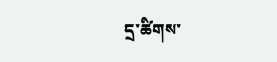དྲ་ཚིགས་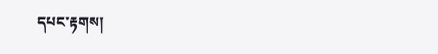དཔང་རྟགས།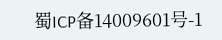蜀ICP备14009601号-1